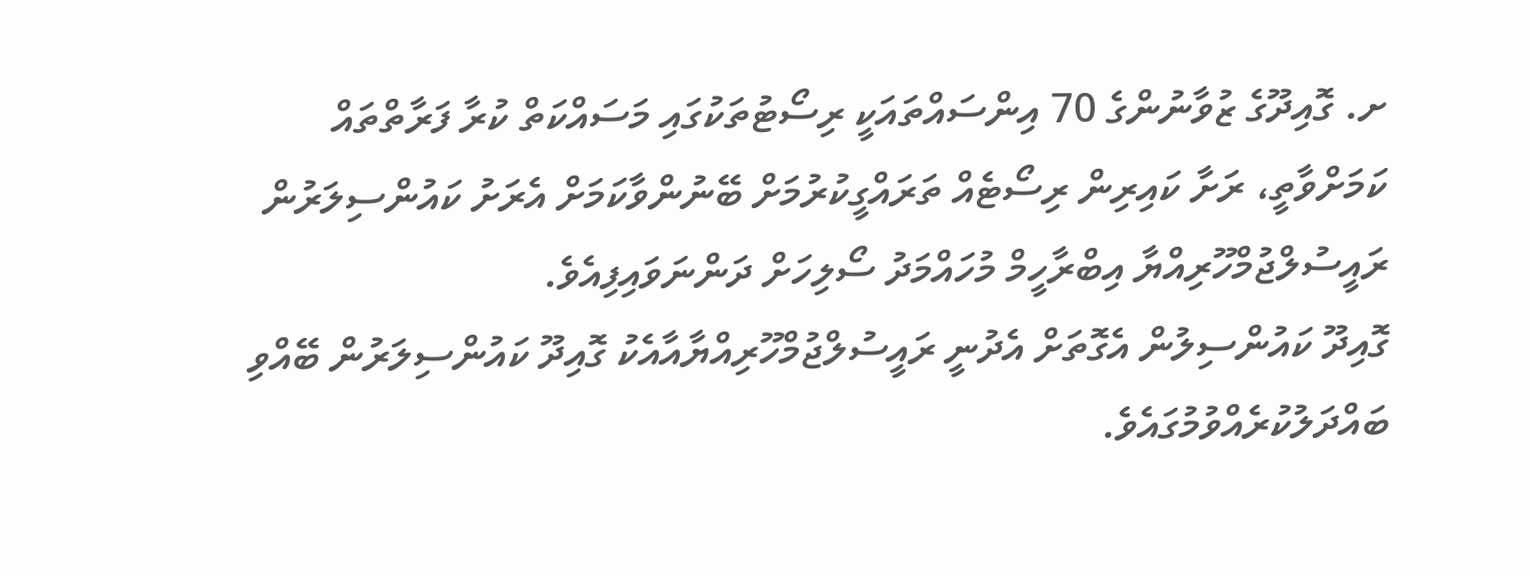ށ. ގޮއިދޫގެ ޒުވާނުންގެ 70 އިންސައްތައަކީ ރިސޯޓުތަކުގައި މަސައްކަތް ކުރާ ފަރާތްތައް ކަމަށްވާތީ، ރަށާ ކައިރިން ރިސޯޓެއް ތަރައްގީކުރުމަށް ބޭނުންވާކަމަށް އެރަށު ކައުންސިލަރުން ރައީސުލްޖުމްހޫރިއްޔާ އިބްރާހީމް މުހައްމަދު ސޯލިހަށް ދަންނަވައިފިއެވެ.
ގޮއިދޫ ކައުންސިލުން އެގޮތަށް އެދުނީ ރައީސުލްޖުމްހޫރިއްޔާއާއެކު ގޮއިދޫ ކައުންސިލަރުން ބޭއްވި ބައްދަލުކުރެއްވުމުގައެވެ.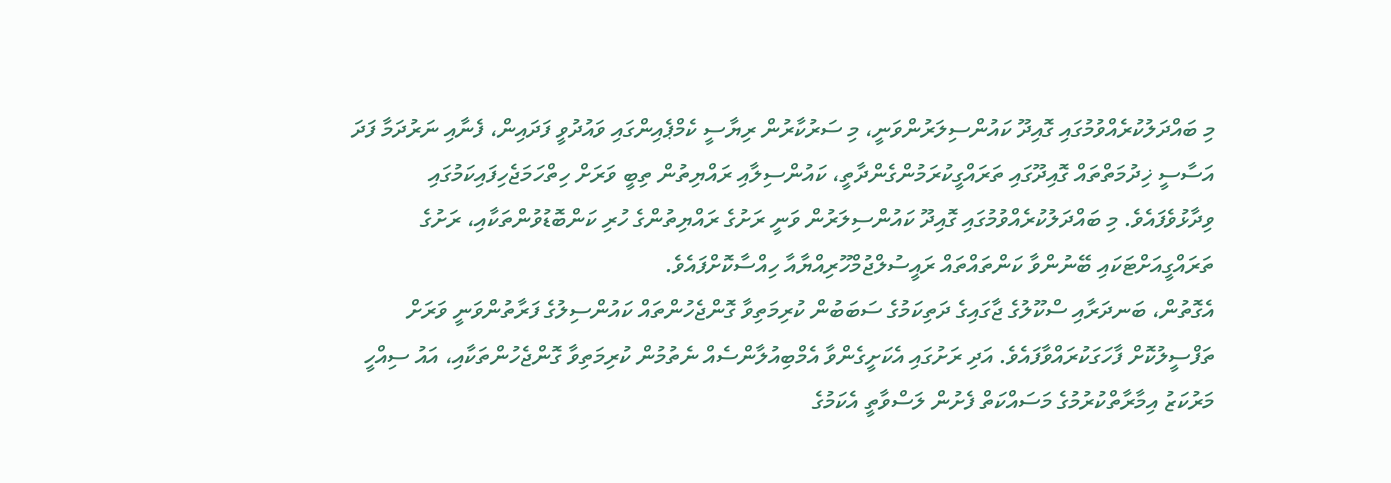މި ބައްދަލުކުރެއްވުމުގައި ގޮއިދޫ ކައުންސިލަރުންވަނީ، މި ސަރުކާރުން ރިޔާސީ ކެމްޕެއިންގައި ވައުދުވީ ފަދައިން، ފެނާއި ނަރުދަމާ ފަދަ އަސާސީ ޚިދުމަތްތައް ގޮއިދޫގައި ތަރައްގީކުރަމުންގެންދާތީ، ކައުންސިލާއި ރައްޔިތުން ތިބީ ވަރަށް ހިތްހަމަޖެހިފައިކަމުގައި ވިދާޅުވެފައެވެ. މި ބައްދަލުކުރެއްވުމުގައި ގޮއިދޫ ކައުންސިލަރުން ވަނީ ރަށުގެ ރައްޔިތުންގެ ހުރި ކަންބޮޑުވުންތަކާއި، ރަށުގެ ތަރައްގީއަށްޓަކައި ބޭނުންވާ ކަންތައްތައް ރައީސުލްޖުމްހޫރިއްޔާއާ ހިއްސާކޮށްފައެވެ.
އެގޮތުން، ބަނދަރާއި ސްކޫލުގެ ޖާގައިގެ ދަތިކަމުގެ ސަބަބުން ކުރިމަތިވާ ގޮންޖެހުންތައް ކައުންސިލުގެ ފަރާތުންވަނީ ވަރަށް ތަފްސީލުކޮށް ފާހަގަކުރައްވާފައެވެ. އަދި ރަށުގައި އެކަށީގެންވާ އެމްބިއުލާންސެއް ނެތުމުން ކުރިމަތިވާ ގޮންޖެހުންތަކާއި، އައު ސިއްހީ މަރުކަޒު އިމާރާތްކުރުމުގެ މަސައްކަތް ފެށުން ލަސްވާތީ އެކަމުގެ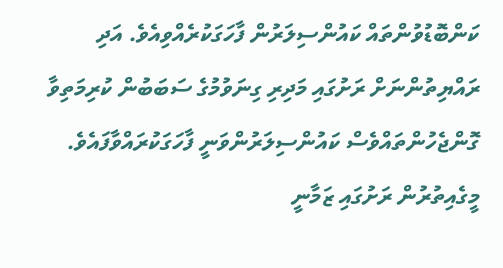ކަންބޮޑުވުންތައް ކައުންސިލަރުން ފާހަގަކުރެއްވިއެވެ. އަދި ރައްޔިތުންނަށް ރަށުގައި މަދިރި ގިނަވުމުގެ ސަބަބުން ކުރިމަތިވާ ގޮންޖެހުންތައްވެސް ކައުންސިލަރުންވަނީ ފާހަގަކުރައްވާފައެވެ. މީގެއިތުރުން ރަށުގައި ޒަމާނީ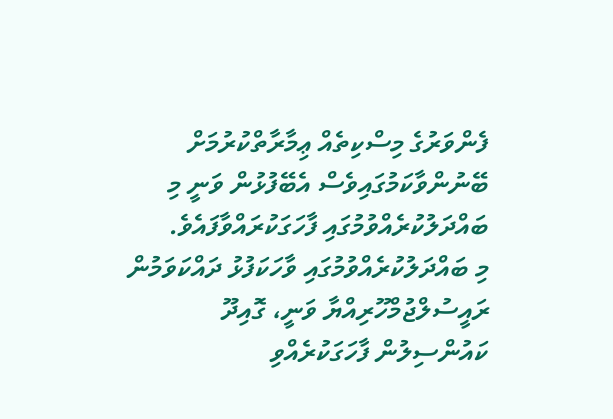ފެންވަރުގެ މިސްކިތެއް ޢިމާރާތްކުރުމަށް ބޭނުންވާކަމުގައިވެސް އެބޭފުޅުން ވަނީ މި ބައްދަލުކުރެއްވުމުގައި ފާހަގަކުރައްވާފައެވެ.
މި ބައްދަލުކުރެއްވުމުގައި ވާހަކަފުޅު ދައްކަވަމުން ރައީސުލްޖުމްހޫރިއްޔާ ވަނީ، ގޮއިދޫ ކައުންސިލުން ފާހަގަކުރެއްވި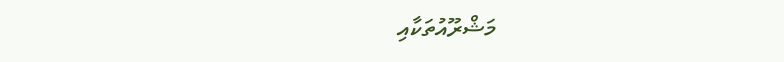މަޝްރޫއުތަކާއި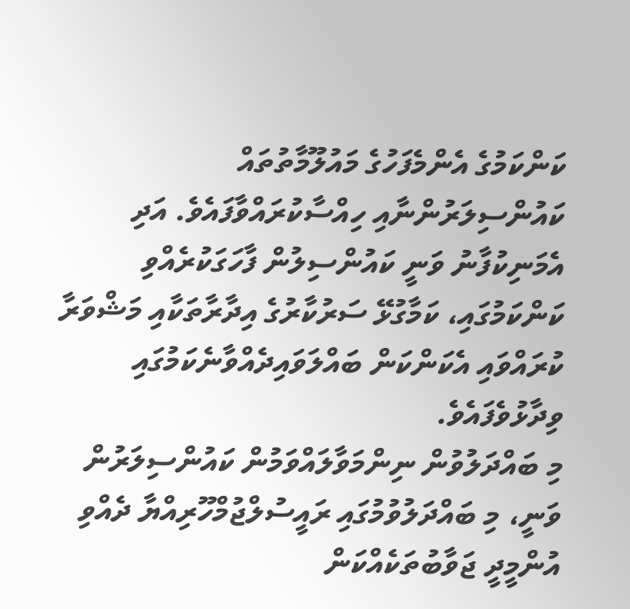ކަންކަމުގެ އެންމެފަހުގެ މައުލޫމާތުތައް ކައުންސިލަރުންނާއި ހިއްސާކުރައްވާފައެވެ. އަދި އެމަނިކުފާނު ވަނީ ކައުންސިލުން ފާހަގަކުރެއްވި ކަންކަމުގައި، ކަމާގުޅޭ ސަރުކާރުގެ އިދާރާތަކާއި މަޝްވަރާ ކުރައްވައި އެކަންކަން ބައްލަވައިދެއްވާނެކަމުގައި ވިދާޅުވެފައެވެ.
މި ބައްދަލުވުން ނިންމަވާލައްވަމުން ކައުންސިލަރުން ވަނީ، މި ބައްދަލުވުމުގައި ރައީސުލްޖުމްހޫރިއްޔާ ދެއްވި އުންމީދީ ޖަވާބުތަކެއްކަން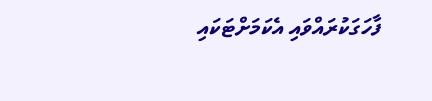ފާހަގަކުރައްވައި އެކަމަށްޓަކައި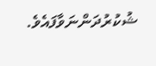ޝުކުރުދަންނަވާފައެވެ.